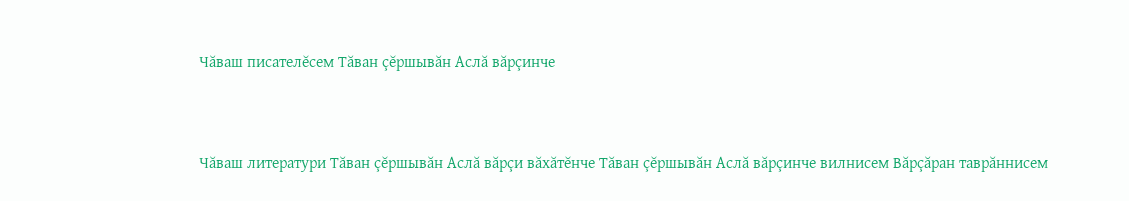Чăваш писателĕсем Тăван çĕршывăн Аслă вăрçинче



Чăваш литератури Тăван çĕршывăн Аслă вăрçи вăхăтĕнче Тăван çĕршывăн Аслă вăрçинче вилнисем Вăрçăран таврăннисем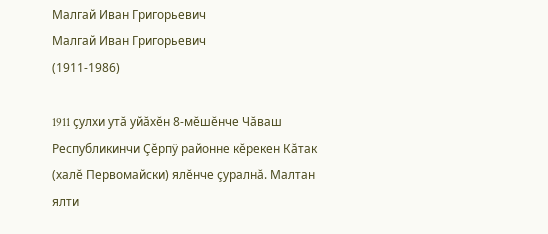Малгай Иван Григорьевич
Малгай Иван Григорьевич
(1911-1986)

1911 çулхи утă уйăхĕн 8-мĕшĕнче Чăваш Республикинчи Çĕрпÿ районне кĕрекен Кăтак (халĕ Первомайски) ялĕнче çуралнă. Малтан ялти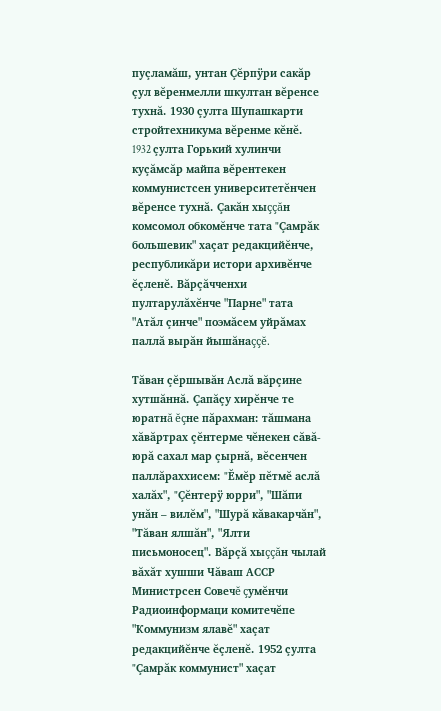пуçламăш, унтан Çĕрпÿри сакăр çул вĕренмелли шкултан вĕренсе тухнă. 1930 çулта Шупашкарти стройтехникума вĕренме кĕнĕ. 1932 çулта Горький хулинчи куçăмсăр майпа вĕрентекен коммунистсен университетĕнчен вĕренсе тухнă. Çакăн хыççăн комсомол обкомĕнче тата "Çамрăк большевик" хаçат редакцийĕнче, республикăри истори архивĕнче ĕçленĕ. Вăрçăчченхи пултарулăхĕнче "Парне" тата "Атăл çинче" поэмăсем уйрăмах паллă вырăн йышăнаççĕ.

Тăван çĕршывăн Аслă вăрçине хутшăннă. Çапăçу хирĕнче те юратнă ĕçне пăрахман: тăшмана хăвăртрах çĕнтерме чĕнекен сăвă-юрă сахал мар çырнă, вĕсенчен паллăраххисем: "Ĕмĕр пĕтмĕ аслă халăх", "Çĕнтерÿ юрри", "Шăпи унăн – вилĕм", "Шурă кăвакарчăн", "Тăван ялшăн", "Ялти письмоносец". Вăрçă хыççăн чылай вăхăт хушши Чăваш АССР Министрсен Совечĕ çумĕнчи Радиоинформаци комитечĕпе "Коммунизм ялавĕ" хаçат редакцийĕнче ĕçленĕ. 1952 çулта "Çамрăк коммунист" хаçат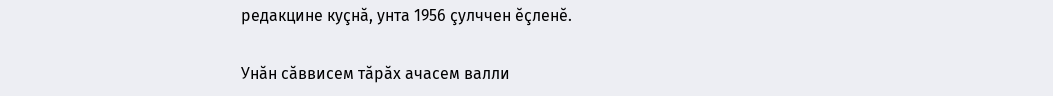редакцине куçнă, унта 1956 çулччен ĕçленĕ.

Унăн сăввисем тăрăх ачасем валли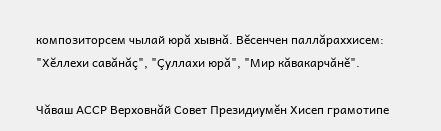композиторсем чылай юрă хывнă. Вĕсенчен паллăраххисем: "Хĕллехи савăнăç", "Çуллахи юрă", "Мир кăвакарчăнĕ".

Чăваш АССР Верховнăй Совет Президиумĕн Хисеп грамотипе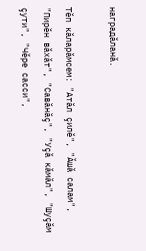наградăланă.

Тĕп кăларăмсем: "Атăл çилĕ", "Ăшă салам", "Пирĕн вăхăт", "Савăнăç", "Уçă кăмăл", "Шуçăм çути", "Чĕре сасси",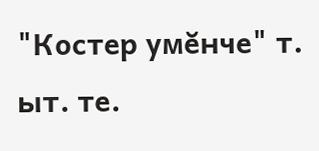"Костер умĕнче" т. ыт. те.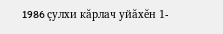1986 çулхи кăрлач уйăхĕн 1-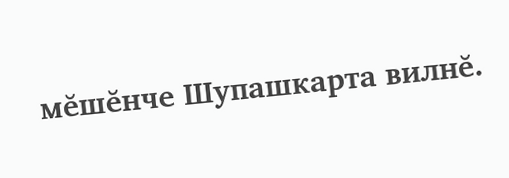мĕшĕнче Шупашкарта вилнĕ.